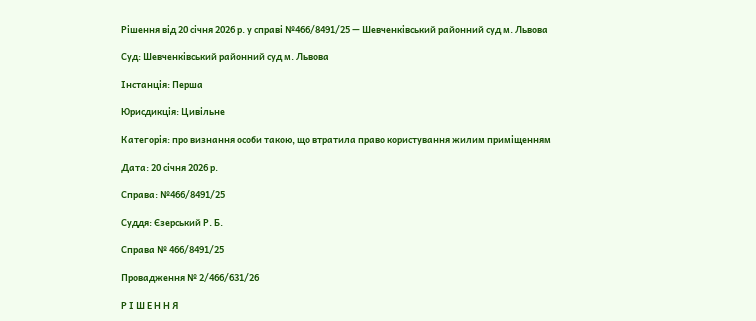Рішення від 20 січня 2026 р. у справі №466/8491/25 — Шевченківський районний суд м. Львова

Суд: Шевченківський районний суд м. Львова

Інстанція: Перша

Юрисдикція: Цивільне

Категорія: про визнання особи такою, що втратила право користування жилим приміщенням

Дата: 20 січня 2026 р.

Справа: №466/8491/25

Суддя: Єзерський Р. Б.

Справа № 466/8491/25

Провадження № 2/466/631/26

Р І Ш Е Н Н Я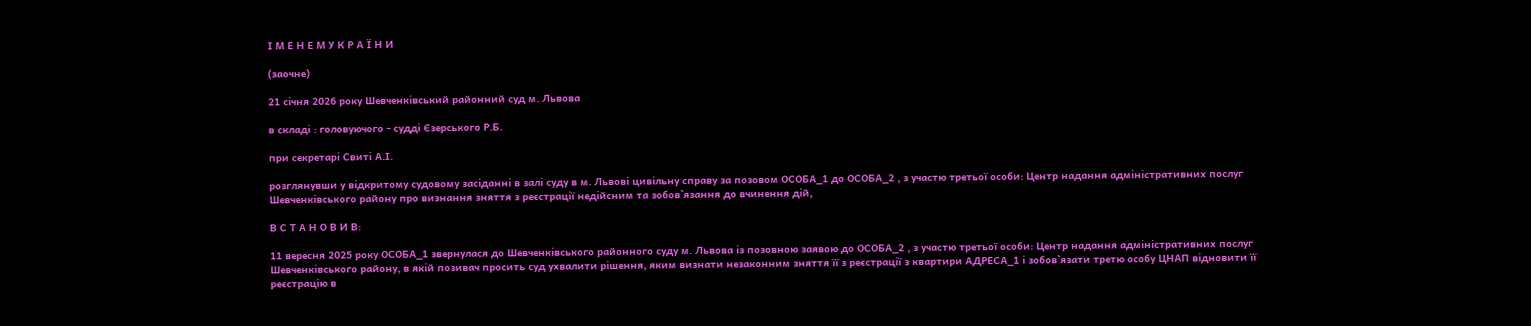І М Е Н Е М У К Р А Ї Н И

(заочне)

21 січня 2026 року Шевченківський районний суд м. Львова

в складі : головуючого - судді Єзерського Р.Б.

при секретарі Свиті А.І.

розглянувши у відкритому судовому засіданні в залі суду в м. Львові цивільну справу за позовом ОСОБА_1 до ОСОБА_2 , з участю третьої особи: Центр надання адміністративних послуг Шевченківського району про визнання зняття з реєстрації недійсним та зобов`язання до вчинення дій,

В С Т А Н О В И В:

11 вересня 2025 року ОСОБА_1 звернулася до Шевченківського районного суду м. Львова із позовною заявою до ОСОБА_2 , з участю третьої особи: Центр надання адміністративних послуг Шевченківського району, в якій позивач просить суд ухвалити рішення, яким визнати незаконним зняття її з реєстрації з квартири АДРЕСА_1 і зобов`язати третю особу ЦНАП відновити її реєстрацію в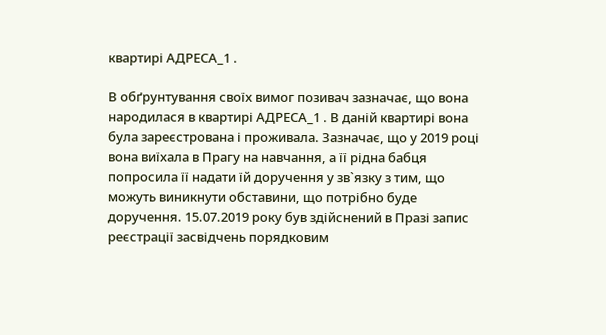квартирі АДРЕСА_1 .

В обґрунтування своїх вимог позивач зазначає, що вона народилася в квартирі АДРЕСА_1 . В даній квартирі вона була зареєстрована і проживала. Зазначає, що у 2019 році вона виїхала в Прагу на навчання, а її рідна бабця попросила її надати їй доручення у зв`язку з тим, що можуть виникнути обставини, що потрібно буде доручення. 15.07.2019 року був здійснений в Празі запис реєстрації засвідчень порядковим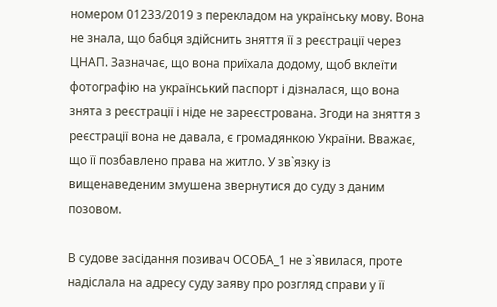номером 01233/2019 з перекладом на українську мову. Вона не знала, що бабця здійснить зняття її з реєстрації через ЦНАП. Зазначає, що вона приїхала додому, щоб вклеїти фотографію на український паспорт і дізналася, що вона знята з реєстрації і ніде не зареєстрована. Згоди на зняття з реєстрації вона не давала, є громадянкою України. Вважає, що її позбавлено права на житло. У зв`язку із вищенаведеним змушена звернутися до суду з даним позовом.

В судове засідання позивач ОСОБА_1 не з`явилася, проте надіслала на адресу суду заяву про розгляд справи у її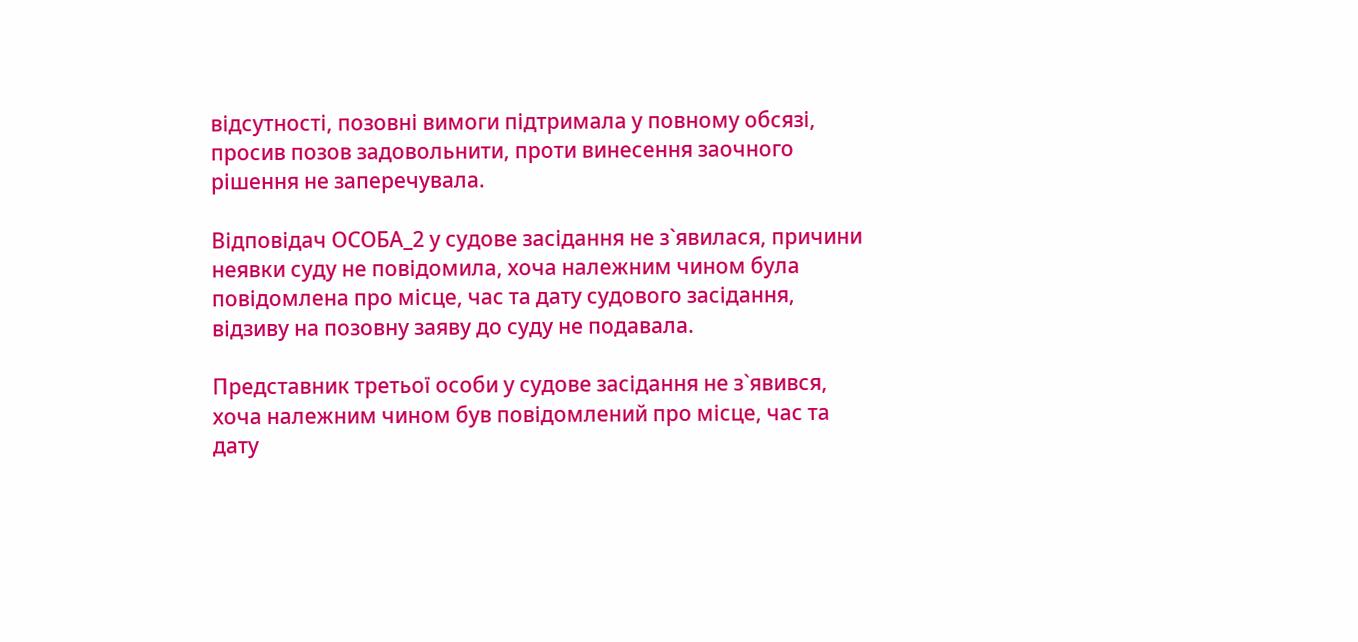відсутності, позовні вимоги підтримала у повному обсязі, просив позов задовольнити, проти винесення заочного рішення не заперечувала.

Відповідач ОСОБА_2 у судове засідання не з`явилася, причини неявки суду не повідомила, хоча належним чином була повідомлена про місце, час та дату судового засідання, відзиву на позовну заяву до суду не подавала.

Представник третьої особи у судове засідання не з`явився, хоча належним чином був повідомлений про місце, час та дату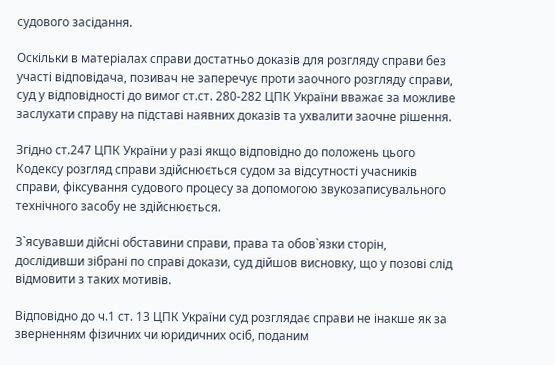судового засідання.

Оскільки в матеріалах справи достатньо доказів для розгляду справи без участі відповідача, позивач не заперечує проти заочного розгляду справи, суд у відповідності до вимог ст.ст. 280-282 ЦПК України вважає за можливе заслухати справу на підставі наявних доказів та ухвалити заочне рішення.

Згідно ст.247 ЦПК України у разі якщо відповідно до положень цього Кодексу розгляд справи здійснюється судом за відсутності учасників справи, фіксування судового процесу за допомогою звукозаписувального технічного засобу не здійснюється.

З`ясувавши дійсні обставини справи, права та обов`язки сторін, дослідивши зібрані по справі докази, суд дійшов висновку, що у позові слід відмовити з таких мотивів.

Відповідно до ч.1 ст. 13 ЦПК України суд розглядає справи не інакше як за зверненням фізичних чи юридичних осіб, поданим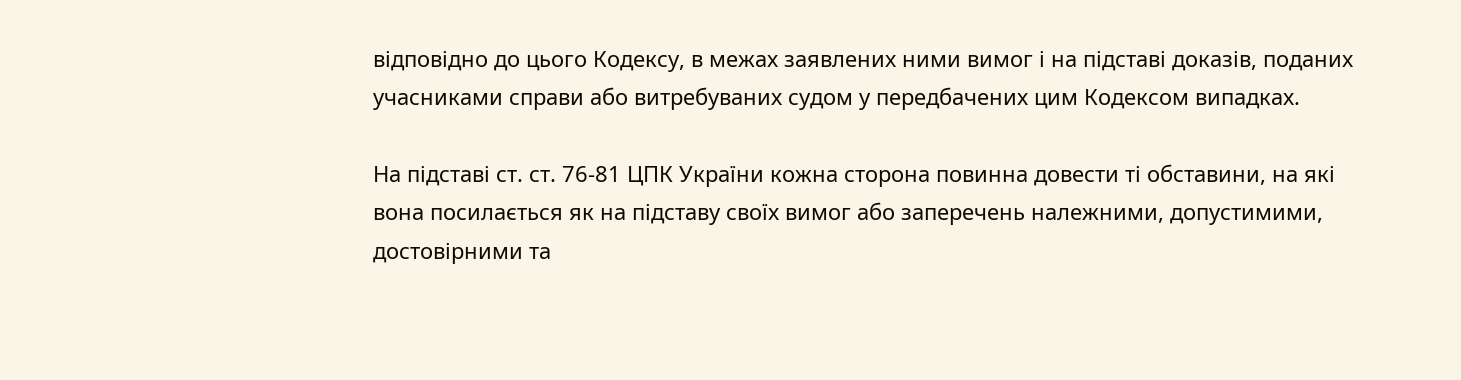відповідно до цього Кодексу, в межах заявлених ними вимог і на підставі доказів, поданих учасниками справи або витребуваних судом у передбачених цим Кодексом випадках.

На підставі ст. ст. 76-81 ЦПК України кожна сторона повинна довести ті обставини, на які вона посилається як на підставу своїх вимог або заперечень належними, допустимими, достовірними та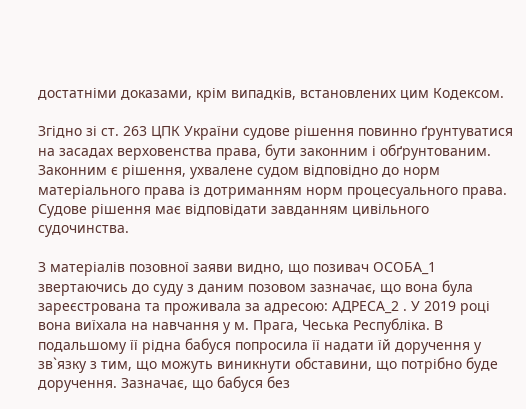достатніми доказами, крім випадків, встановлених цим Кодексом.

Згідно зі ст. 263 ЦПК України судове рішення повинно ґрунтуватися на засадах верховенства права, бути законним і обґрунтованим. Законним є рішення, ухвалене судом відповідно до норм матеріального права із дотриманням норм процесуального права. Судове рішення має відповідати завданням цивільного судочинства.

З матеріалів позовної заяви видно, що позивач ОСОБА_1 звертаючись до суду з даним позовом зазначає, що вона була зареєстрована та проживала за адресою: АДРЕСА_2 . У 2019 році вона виїхала на навчання у м. Прага, Чеська Республіка. В подальшому її рідна бабуся попросила її надати їй доручення у зв`язку з тим, що можуть виникнути обставини, що потрібно буде доручення. Зазначає, що бабуся без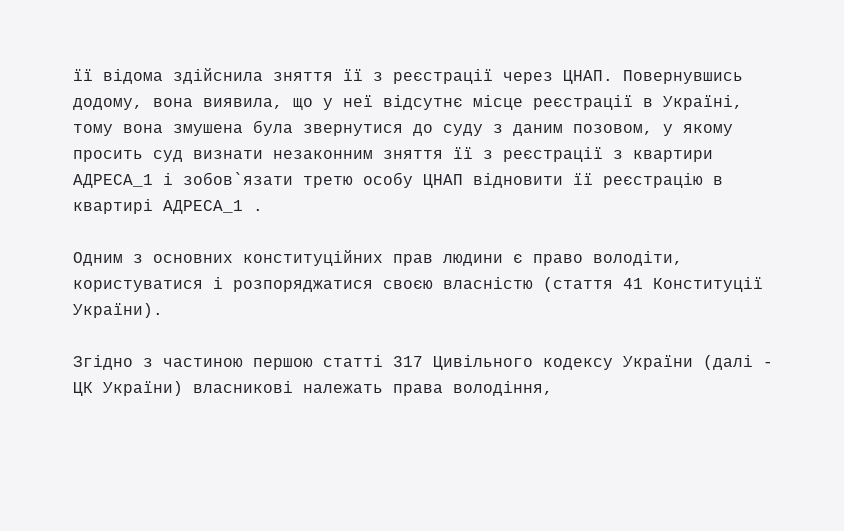її відома здійснила зняття її з реєстрації через ЦНАП. Повернувшись додому, вона виявила, що у неї відсутнє місце реєстрації в Україні, тому вона змушена була звернутися до суду з даним позовом, у якому просить суд визнати незаконним зняття її з реєстрації з квартири АДРЕСА_1 і зобов`язати третю особу ЦНАП відновити її реєстрацію в квартирі АДРЕСА_1 .

Одним з основних конституційних прав людини є право володіти, користуватися і розпоряджатися своєю власністю (стаття 41 Конституції України).

Згідно з частиною першою статті 317 Цивільного кодексу України (далі - ЦК України) власникові належать права володіння,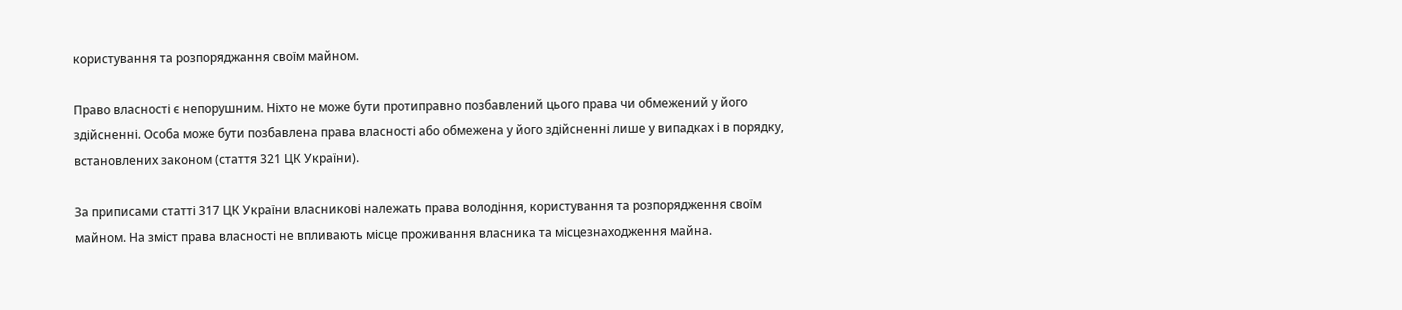користування та розпоряджання своїм майном.

Право власності є непорушним. Ніхто не може бути протиправно позбавлений цього права чи обмежений у його здійсненні. Особа може бути позбавлена права власності або обмежена у його здійсненні лише у випадках і в порядку, встановлених законом (стаття 321 ЦК України).

За приписами статті 317 ЦК України власникові належать права володіння, користування та розпорядження своїм майном. На зміст права власності не впливають місце проживання власника та місцезнаходження майна.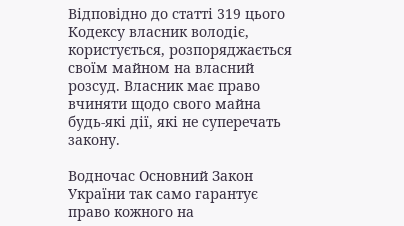Відповідно до статті 319 цього Кодексу власник володіє, користується, розпоряджається своїм майном на власний розсуд. Власник має право вчиняти щодо свого майна будь-які дії, які не суперечать закону.

Водночас Основний Закон України так само гарантує право кожного на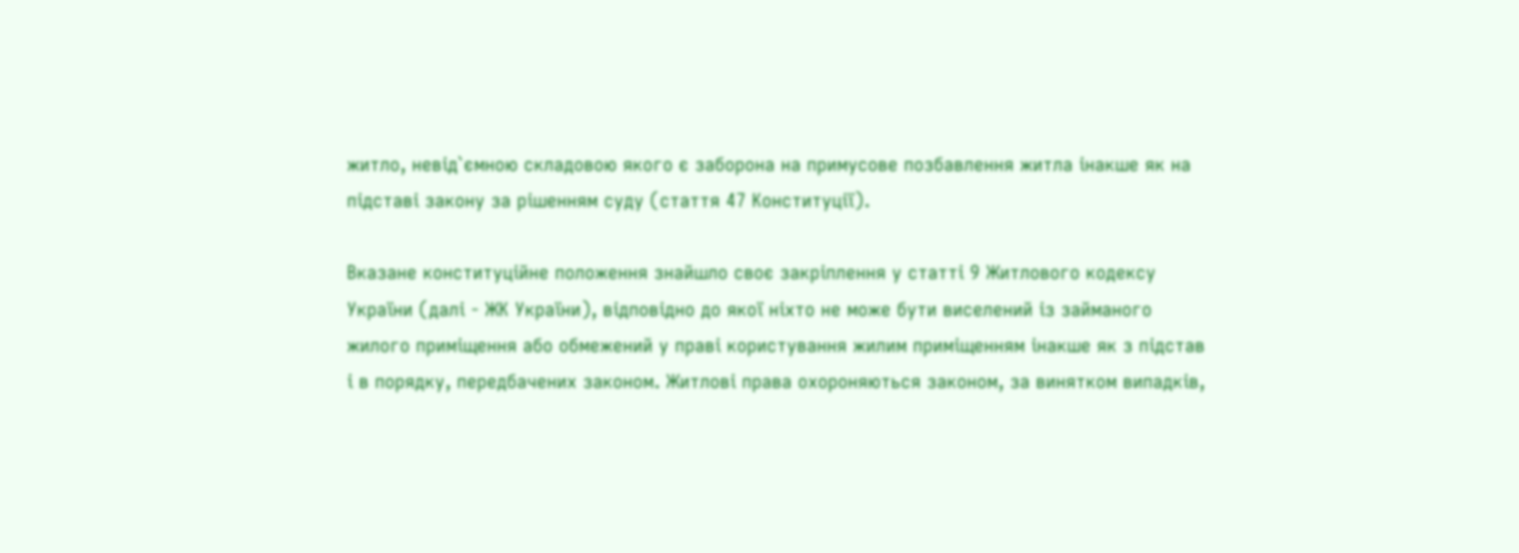житло, невід`ємною складовою якого є заборона на примусове позбавлення житла інакше як на підставі закону за рішенням суду (стаття 47 Конституції).

Вказане конституційне положення знайшло своє закріплення у статті 9 Житлового кодексу України (далі - ЖК України), відповідно до якої ніхто не може бути виселений із займаного жилого приміщення або обмежений у праві користування жилим приміщенням інакше як з підстав і в порядку, передбачених законом. Житлові права охороняються законом, за винятком випадків,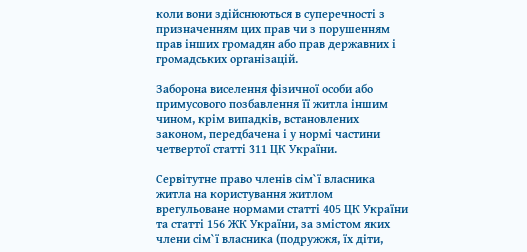коли вони здійснюються в суперечності з призначенням цих прав чи з порушенням прав інших громадян або прав державних і громадських організацій.

Заборона виселення фізичної особи або примусового позбавлення її житла іншим чином, крім випадків, встановлених законом, передбачена і у нормі частини четвертої статті 311 ЦК України.

Сервітутне право членів сім`ї власника житла на користування житлом врегульоване нормами статті 405 ЦК України та статті 156 ЖК України, за змістом яких члени сім`ї власника (подружжя, їх діти,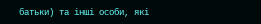батьки) та інші особи, які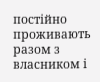постійно проживають разом з власником і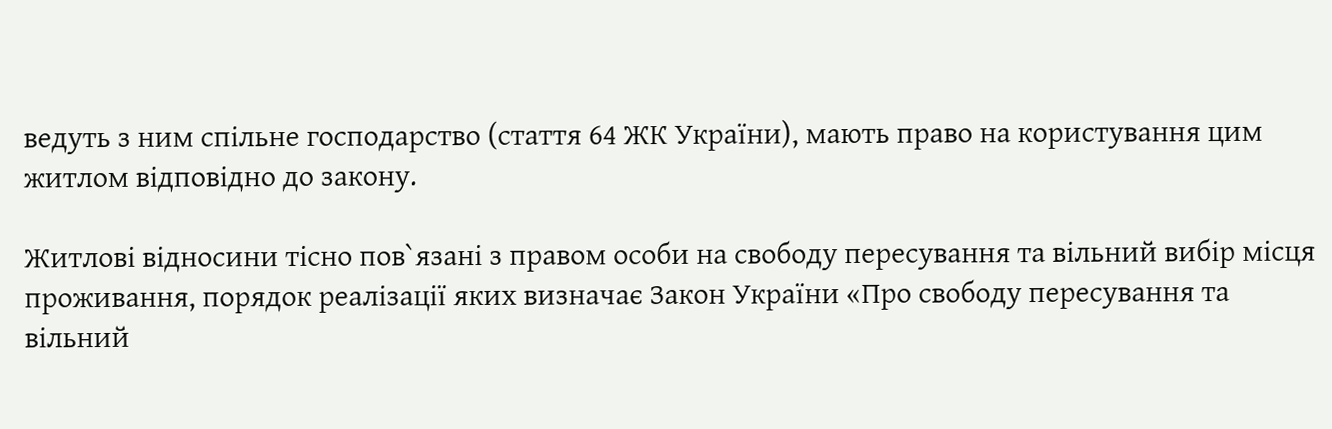ведуть з ним спільне господарство (стаття 64 ЖК України), мають право на користування цим житлом відповідно до закону.

Житлові відносини тісно пов`язані з правом особи на свободу пересування та вільний вибір місця проживання, порядок реалізації яких визначає Закон України «Про свободу пересування та вільний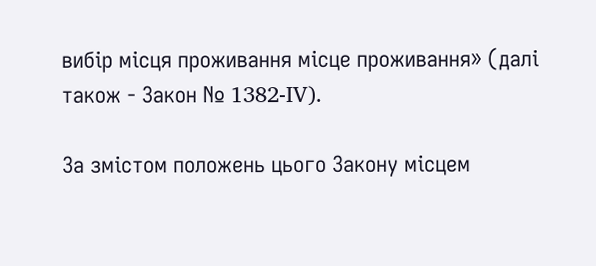вибір місця проживання місце проживання» (далі також - Закон № 1382-IV).

За змістом положень цього Закону місцем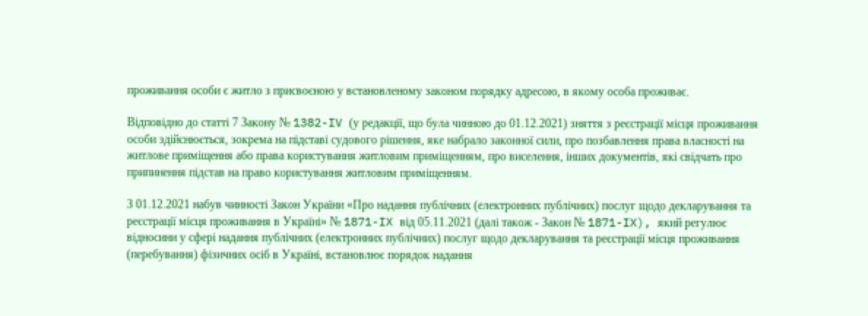проживання особи є житло з присвоєною у встановленому законом порядку адресою, в якому особа проживає.

Відповідно до статті 7 Закону № 1382-IV (у редакції, що була чинною до 01.12.2021) зняття з реєстрації місця проживання особи здійснюється, зокрема на підставі судового рішення, яке набрало законної сили, про позбавлення права власності на житлове приміщення або права користування житловим приміщенням, про виселення, інших документів, які свідчать про припинення підстав на право користування житловим приміщенням.

З 01.12.2021 набув чинності Закон України «Про надання публічних (електронних публічних) послуг щодо декларування та реєстрації місця проживання в Україні» № 1871-IX від 05.11.2021 (далі також - Закон № 1871-IX), який регулює відносини у сфері надання публічних (електронних публічних) послуг щодо декларування та реєстрації місця проживання (перебування) фізичних осіб в Україні, встановлює порядок надання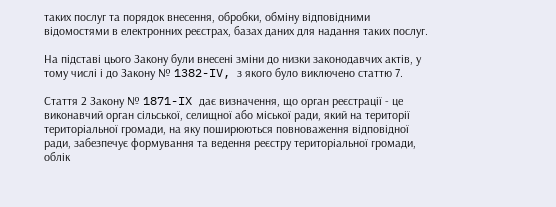таких послуг та порядок внесення, обробки, обміну відповідними відомостями в електронних реєстрах, базах даних для надання таких послуг.

На підставі цього Закону були внесені зміни до низки законодавчих актів, у тому числі і до Закону № 1382-IV, з якого було виключено статтю 7.

Стаття 2 Закону № 1871-IX дає визначення, що орган реєстрації - це виконавчий орган сільської, селищної або міської ради, який на території територіальної громади, на яку поширюються повноваження відповідної ради, забезпечує формування та ведення реєстру територіальної громади, облік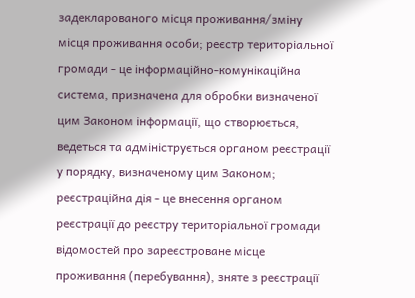задекларованого місця проживання/зміну місця проживання особи; реєстр територіальної громади - це інформаційно-комунікаційна система, призначена для обробки визначеної цим Законом інформації, що створюється, ведеться та адмініструється органом реєстрації у порядку, визначеному цим Законом; реєстраційна дія - це внесення органом реєстрації до реєстру територіальної громади відомостей про зареєстроване місце проживання (перебування), зняте з реєстрації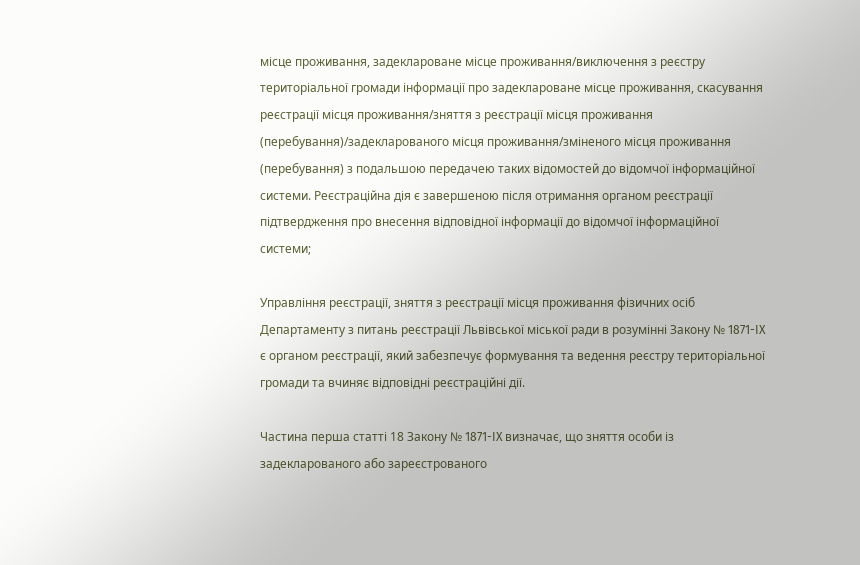місце проживання, задеклароване місце проживання/виключення з реєстру територіальної громади інформації про задеклароване місце проживання, скасування реєстрації місця проживання/зняття з реєстрації місця проживання (перебування)/задекларованого місця проживання/зміненого місця проживання (перебування) з подальшою передачею таких відомостей до відомчої інформаційної системи. Реєстраційна дія є завершеною після отримання органом реєстрації підтвердження про внесення відповідної інформації до відомчої інформаційної системи;

Управління реєстрації, зняття з реєстрації місця проживання фізичних осіб Департаменту з питань реєстрації Львівської міської ради в розумінні Закону № 1871-IX є органом реєстрації, який забезпечує формування та ведення реєстру територіальної громади та вчиняє відповідні реєстраційні дії.

Частина перша статті 18 Закону № 1871-IX визначає, що зняття особи із задекларованого або зареєстрованого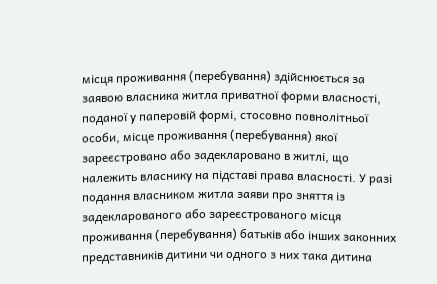місця проживання (перебування) здійснюється за заявою власника житла приватної форми власності, поданої у паперовій формі, стосовно повнолітньої особи, місце проживання (перебування) якої зареєстровано або задекларовано в житлі, що належить власнику на підставі права власності. У разі подання власником житла заяви про зняття із задекларованого або зареєстрованого місця проживання (перебування) батьків або інших законних представників дитини чи одного з них така дитина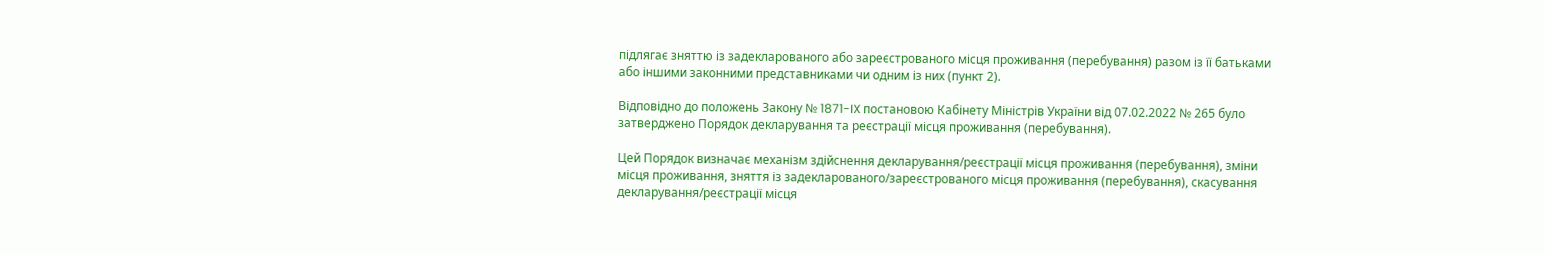підлягає зняттю із задекларованого або зареєстрованого місця проживання (перебування) разом із її батьками або іншими законними представниками чи одним із них (пункт 2).

Відповідно до положень Закону № 1871-IX постановою Кабінету Міністрів України від 07.02.2022 № 265 було затверджено Порядок декларування та реєстрації місця проживання (перебування).

Цей Порядок визначає механізм здійснення декларування/реєстрації місця проживання (перебування), зміни місця проживання, зняття із задекларованого/зареєстрованого місця проживання (перебування), скасування декларування/реєстрації місця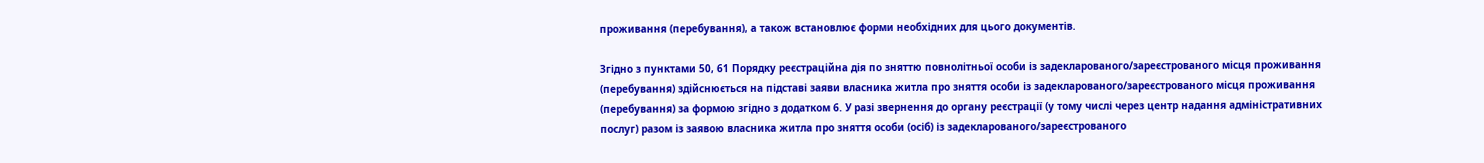проживання (перебування), а також встановлює форми необхідних для цього документів.

Згідно з пунктами 50, 61 Порядку реєстраційна дія по зняттю повнолітньої особи із задекларованого/зареєстрованого місця проживання (перебування) здійснюється на підставі заяви власника житла про зняття особи із задекларованого/зареєстрованого місця проживання (перебування) за формою згідно з додатком 6. У разі звернення до органу реєстрації (у тому числі через центр надання адміністративних послуг) разом із заявою власника житла про зняття особи (осіб) із задекларованого/зареєстрованого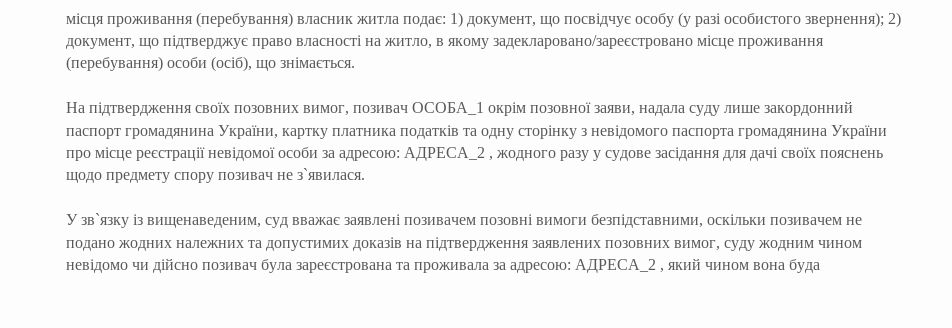місця проживання (перебування) власник житла подає: 1) документ, що посвідчує особу (у разі особистого звернення); 2) документ, що підтверджує право власності на житло, в якому задекларовано/зареєстровано місце проживання (перебування) особи (осіб), що знімається.

На підтвердження своїх позовних вимог, позивач ОСОБА_1 окрім позовної заяви, надала суду лише закордонний паспорт громадянина України, картку платника податків та одну сторінку з невідомого паспорта громадянина України про місце реєстрації невідомої особи за адресою: АДРЕСА_2 , жодного разу у судове засідання для дачі своїх пояснень щодо предмету спору позивач не з`явилася.

У зв`язку із вищенаведеним, суд вважає заявлені позивачем позовні вимоги безпідставними, оскільки позивачем не подано жодних належних та допустимих доказів на підтвердження заявлених позовних вимог, суду жодним чином невідомо чи дійсно позивач була зареєстрована та проживала за адресою: АДРЕСА_2 , який чином вона буда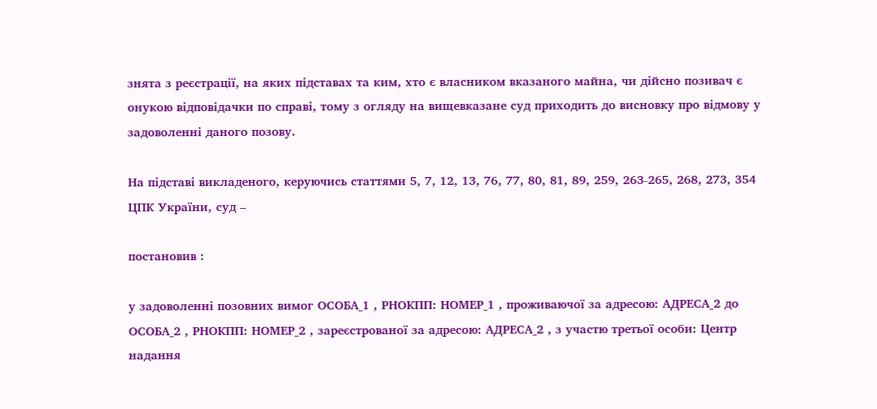знята з реєстрації, на яких підставах та ким, хто є власником вказаного майна, чи дійсно позивач є онукою відповідачки по справі, тому з огляду на вищевказане суд приходить до висновку про відмову у задоволенні даного позову.

На підставі викладеного, керуючись статтями 5, 7, 12, 13, 76, 77, 80, 81, 89, 259, 263-265, 268, 273, 354 ЦПК України, суд –

постановив :

у задоволенні позовних вимог ОСОБА_1 , РНОКПП: НОМЕР_1 , проживаючої за адресою: АДРЕСА_2 до ОСОБА_2 , РНОКПП: НОМЕР_2 , зареєстрованої за адресою: АДРЕСА_2 , з участю третьої особи: Центр надання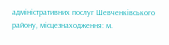адміністративних послуг Шевченківського району, місцезнаходження: м.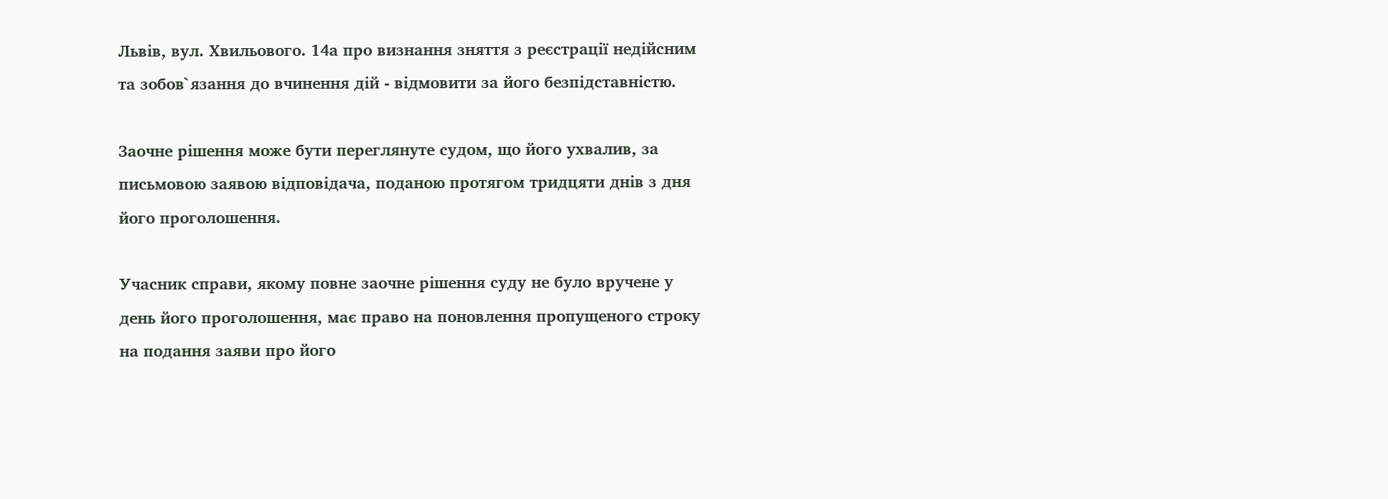Львів, вул. Хвильового. 14а про визнання зняття з реєстрації недійсним та зобов`язання до вчинення дій - відмовити за його безпідставністю.

Заочне рішення може бути переглянуте судом, що його ухвалив, за письмовою заявою відповідача, поданою протягом тридцяти днів з дня його проголошення.

Учасник справи, якому повне заочне рішення суду не було вручене у день його проголошення, має право на поновлення пропущеного строку на подання заяви про його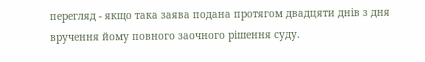перегляд - якщо така заява подана протягом двадцяти днів з дня вручення йому повного заочного рішення суду.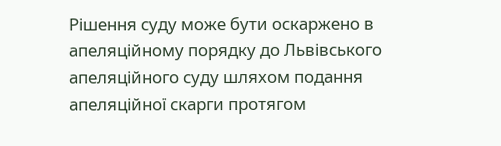Рішення суду може бути оскаржено в апеляційному порядку до Львівського апеляційного суду шляхом подання апеляційної скарги протягом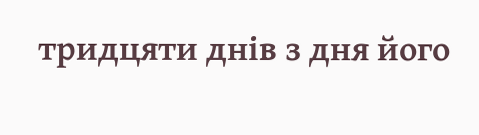тридцяти днів з дня його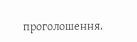проголошення.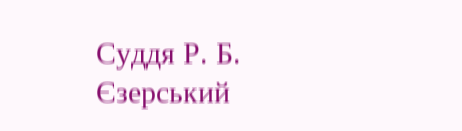Суддя Р. Б. Єзерський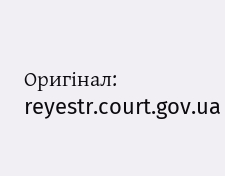Оригінал: reyestr.court.gov.ua